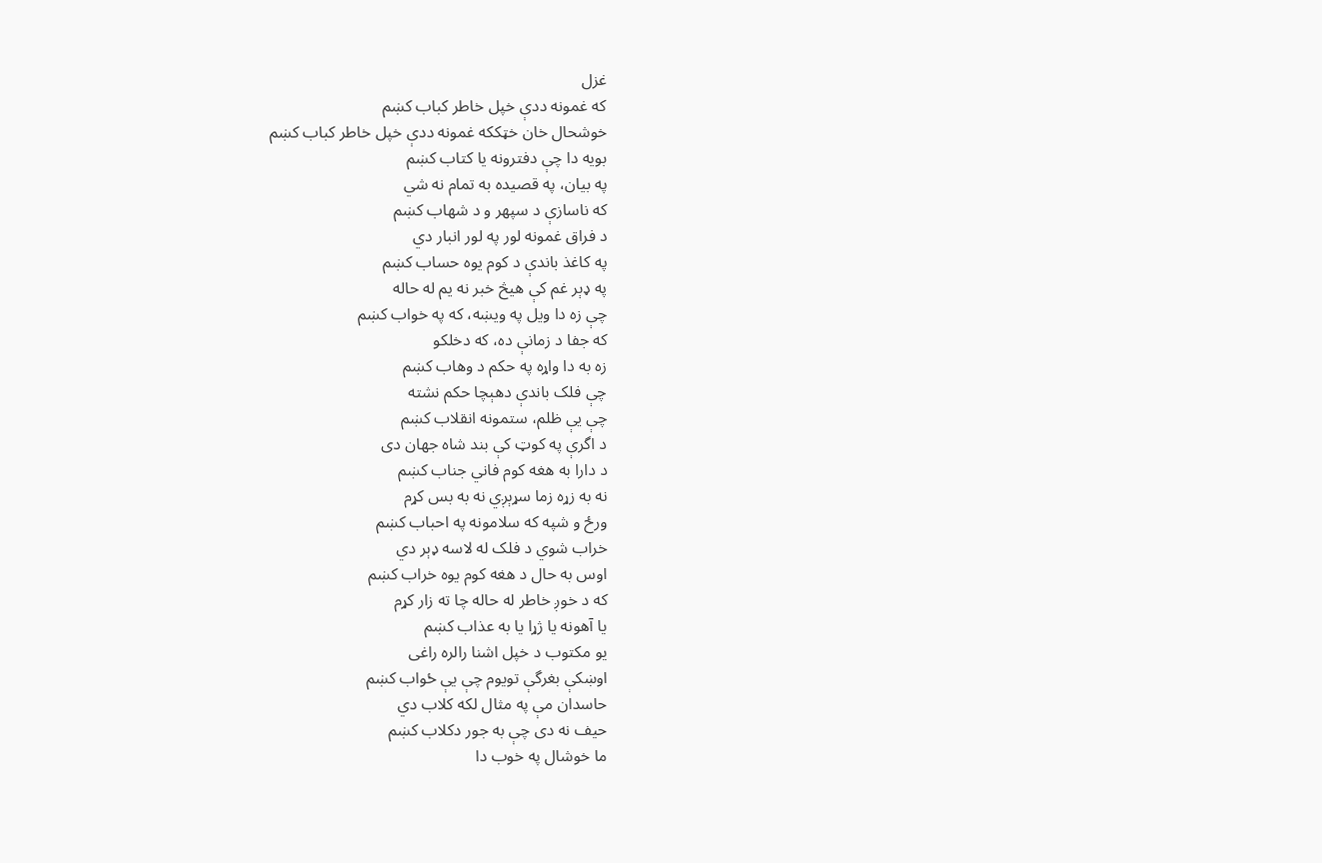غزل
که غمونه ددې خپل خاطر کباب کښم
خوشحال خان خټککه غمونه ددې خپل خاطر کباب کښم
بويه دا چې دفترونه يا کتاب کښم
په بيان، په قصيده به تمام نه شي
که ناسازې د سپهر و د شهاب کښم
د فراق غمونه لور په لور انبار دي
په کاغذ باندې د کوم يوه حساب کښم
په ډېر غم کې هيڅ خبر نه يم له حاله
چې زه دا ويل په ويښه، که په خواب کښم
که جفا د زمانې ده، که دخلکو
زه به دا واړه په حکم د وهاب کښم
چې فلک باندې دهېچا حکم نشته
چې يې ظلم، ستمونه انقلاب کښم
د اگرې په کوټ کې بند شاه جهان دی
د دارا به هغه کوم فاني جناب کښم
نه به زړه زما سړېږي نه به بس کړم
ورځ و شپه که سلامونه په احباب کښم
خراب شوي د فلک له لاسه ډېر دي
اوس به حال د هغه کوم يوه خراب کښم
که د خوږ خاطر له حاله چا ته زار کړم
يا آهونه يا ژړا يا به عذاب کښم
يو مکتوب د خپل اشنا رالره راغی
اوښکې بغرگې تويوم چې يې ځواب کښم
حاسدان مې په مثال لکه کلاب دي
حيف نه دی چې به جور دکلاب کښم
ما خوشال په خوب دا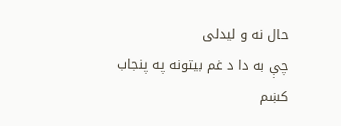حال نه و ليدلی
چې به دا د غم بيتونه په پنجاب کښم